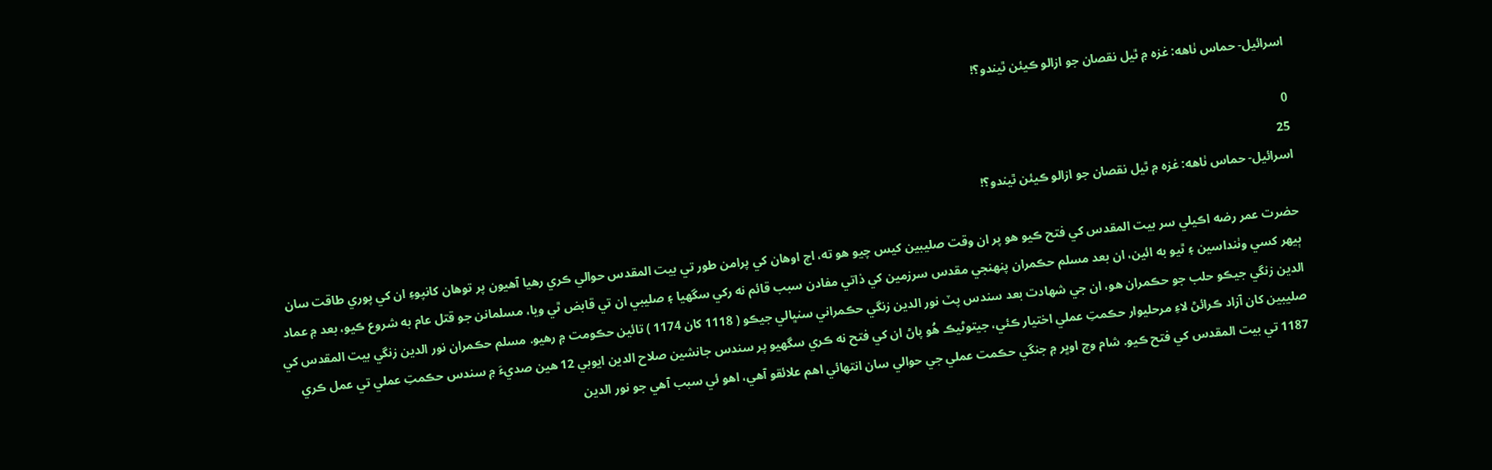اسرائيل- حماس ٺاهه: غزه ۾ ٿيل نقصان جو ازالو ڪيئن ٿيندو؟!

0
25
اسرائيل- حماس ٺاهه: غزه ۾ ٿيل نقصان جو ازالو ڪيئن ٿيندو؟!

حضرت عمر رضه اڪيلي سر بيت المقدس کي فتح ڪيو هو پر ان وقت صليبين کيس چيو هو ته، اڄ اوهان کي پرامن طور تي بيت المقدس حوالي ڪري رهيا آهيون پر توهان کانپوءِ ان کي پوري طاقت سان ٻيهر کسي وٺنداسين ۽ ٿيو به ائين، ان بعد مسلم حڪمران پنهنجي مقدس سرزمين کي ذاتي مفادن سبب قائم نه رکي سگهيا ۽ صليبي ان تي قابض ٿي ويا، مسلمانن جو قتل عام به شروع ڪيو، بعد ۾ عماد الدين زنگي جيڪو حلب جو حڪمران هو، ان جي شهادت بعد سندس پٽ نور الدين زنگي حڪمراني سنڀالي جيڪو ( 1118 کان 1174 ) تائين حڪومت ۾ رهيو. مسلم حڪمران نور الدين زنگي بيت المقدس کي صليبين کان آزاد ڪرائڻ لاءِ مرحليوار حڪمتِ عملي اختيار ڪئي، جيتوڻيڪ هُو پاڻ ان کي فتح نه ڪري سگهيو پر سندس جانشين صلاح الدين ايوبي 12 هين صديءَ ۾ سندس حڪمتِ عملي تي عمل ڪري 1187 تي بيت المقدس کي فتح ڪيو. شام وچ اوڀر ۾ جنگي حڪمت عملي جي حوالي سان انتهائي اهم علائقو آهي، اهو ئي سبب آهي جو نور الدين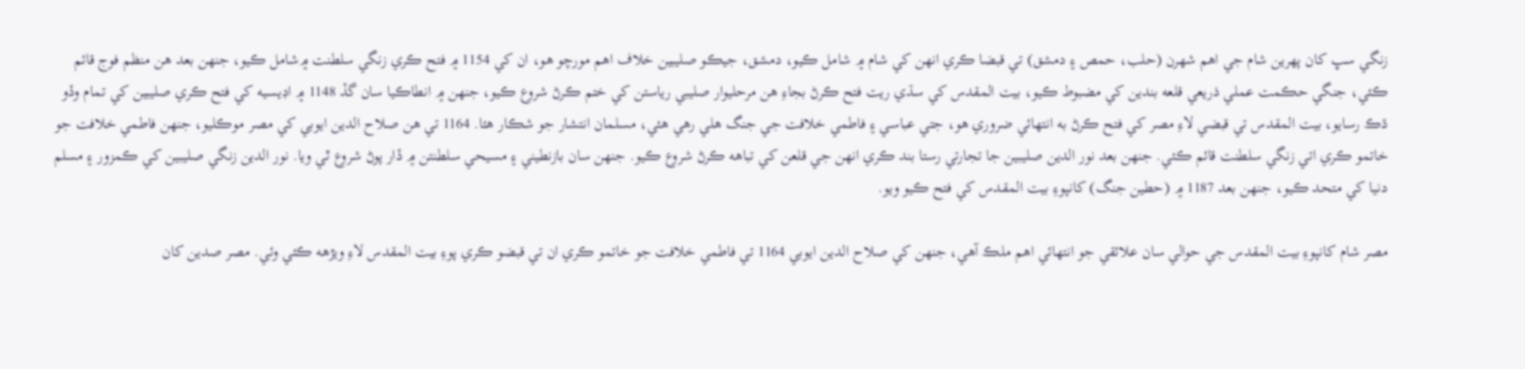زنگي سڀ کان پهرين شام جي اهم شهرن (حلب، حمص ۽ دمشق) تي قبضا ڪري انهن کي شام ۾ شامل ڪيو، دمشق، جيڪو صليبين خلاف اهم مورچو هو، ان کي 1154 ۾ فتح ڪري زنگي سلطنت ۾شامل ڪيو، جنهن بعد هن منظم فوج قائم ڪئي، جنگي حڪمت عملي ذريعي قلعه بندين کي مضبوط ڪيو، بيت المقدس کي سڌي ريت فتح ڪرڻ بجاءِ هن مرحليوار صليبي رياستن کي ختم ڪرڻ شروع ڪيو، جنهن ۾ انطاڪيا سان گڏ 1148 ۾ اڊيسيه کي فتح ڪري صليبين کي تمام وڏو ڌڪ رسايو، بيت المقدس تي قبضي لاءِ مصر کي فتح ڪرڻ به انتهائي ضروري هو، جتي عباسي ۽ فاطمي خلافت جي جنگ هلي رهي هئي، مسلمان انتشار جو شڪار هئا. 1164 تي هن صلاح الدين ايوبي کي مصر موڪليو، جنهن فاطمي خلافت جو خاتمو ڪري اتي زنگي سلطنت قائم ڪئي. جنهن بعد نور الدين صليبين جا تجارتي رستا بند ڪري انهن جي قلعن کي تباهه ڪرڻ شروع ڪيو. جنهن سان بازنطيني ۽ مسيحي سلطنتن ۾ ڏار پوڻ شروع ٿي ويا. نور الدين زنگي صليبين کي ڪمزور ۽ مسلم دنيا کي متحد ڪيو، جنهن بعد 1187 ۾ (حطين جنگ) کانپوءِ بيت المقدس کي فتح ڪيو ويو.

مصر شام کانپوءِ بيت المقدس جي حوالي سان علائقي جو انتهائي اهم ملڪ آهي، جنهن کي صلاح الدين ايوبي 1164 تي فاطمي خلافت جو خاتمو ڪري ان تي قبضو ڪري پوءِ بيت المقدس لاءِ ويڙهه ڪئي وئي. مصر صدين کان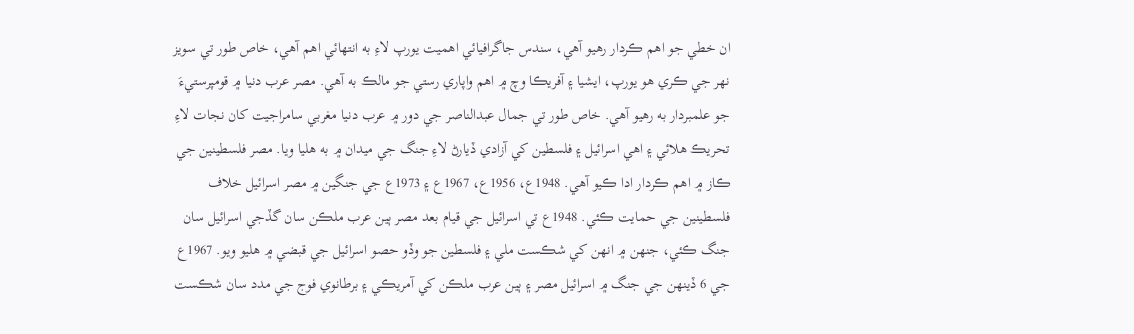ان خطي جو اهم ڪردار رهيو آهي، سندس جاگرافيائي اهميت يورپ لاءِ به انتهائي اهم آهي، خاص طور تي سويز نهر جي ڪري هو يورپ، ايشيا ۽ آفريڪا وچ ۾ اهم واپاري رستي جو مالڪ به آهي. مصر عرب دنيا ۾ قومپرستيءَ جو علمبردار به رهيو آهي. خاص طور تي جمال عبدالناصر جي دور ۾ عرب دنيا مغربي سامراجيت کان نجات لاءِ تحريڪ هلائي ۽ اهي اسرائيل ۽ فلسطين کي آزادي ڏيارڻ لاءِ جنگ جي ميدان ۾ به هليا ويا. مصر فلسطينين جي ڪاز ۾ اهم ڪردار ادا ڪيو آهي. 1948ع، 1956ع، 1967ع ۽ 1973ع جي جنگين ۾ مصر اسرائيل خلاف فلسطينين جي حمايت ڪئي. 1948ع تي اسرائيل جي قيام بعد مصر ٻين عرب ملڪن سان گڏجي اسرائيل سان جنگ ڪئي، جنهن ۾ انهن کي شڪست ملي ۽ فلسطين جو وڏو حصو اسرائيل جي قبضي ۾ هليو ويو. 1967ع جي 6 ڏينهن جي جنگ ۾ اسرائيل مصر ۽ ٻين عرب ملڪن کي آمريڪي ۽ برطانوي فوج جي مدد سان شڪست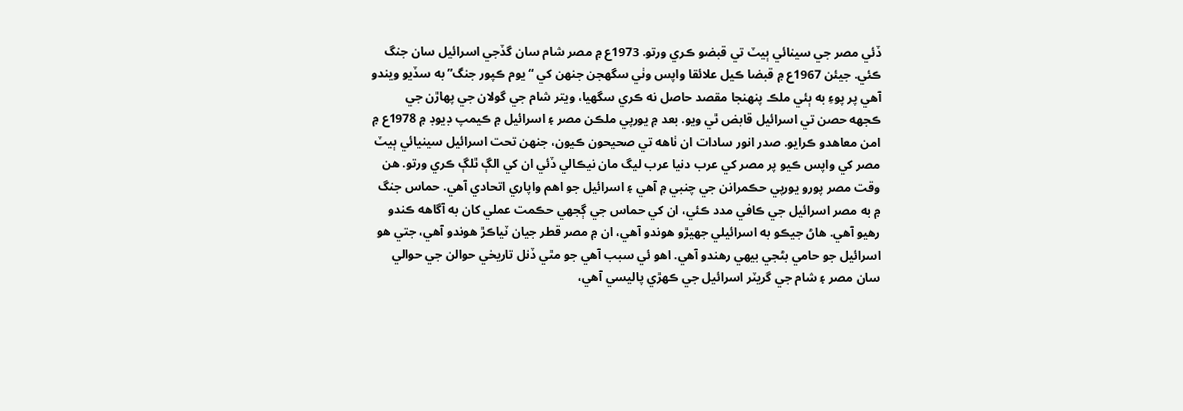ڏئي مصر جي سينائي ٻيٽ تي قبضو ڪري ورتو. 1973ع ۾ مصر شام سان گڏجي اسرائيل سان جنگ ڪئي. جيئن 1967ع ۾ قبضا ڪيل علائقا واپس وٺي سگهجن جنهن کي “يوم ڪپور جنگ” به سڏيو ويندو آهي پر پوءِ به ٻئي ملڪ پنهنجا مقصد حاصل نه ڪري سگهيا، ويتر شام جي گولان جي پهاڙن جي ڪجهه حصن تي اسرائيل قابض ٿي ويو. بعد ۾ يورپي ملڪن مصر ۽ اسرائيل ۾ ڪيمپ ڊيوڊ ۾ 1978ع ۾ امن معاهدو ڪرايو. صدر انور سادات ان ٺاهه تي صحيحون ڪيون، جنهن تحت اسرائيل سينيائي ٻيٽ مصر کي واپس ڪيو پر مصر کي عرب دنيا عرب ليگ مان نيڪالي ڏئي ان کي الڳ ٿلڳ ڪري ورتو. هن وقت مصر پورو يورپي حڪمرانن جي چنبي ۾ آهي ۽ اسرائيل جو اهم واپاري اتحادي آهي. حماس جنگ ۾ به مصر اسرائيل جي ڪافي مدد ڪئي، ان کي حماس جي ڳجهي حڪمت عملي کان به آگاهه ڪندو رهيو آهي. هاڻ جيڪو به اسرائيلي جهيڙو هوندو آهي، ان ۾ مصر قطر جيان ٽياڪڙ هوندو آهي، جتي هو اسرائيل جو حامي بڻجي بيهي رهندو آهي. اهو ئي سبب آهي جو مٿي ڏنل تاريخي حوالن جي حوالي سان مصر ۽ شام جي گريٽر اسرائيل جي ڪهڙي پاليسي آهي،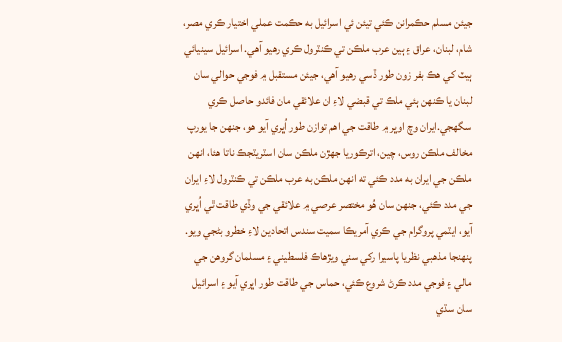جيئن مسلم حڪمرانن ڪئي تيئن ئي اسرائيل به حڪمت عملي اختيار ڪري مصر، شام، لبنان، عراق ۽ ٻين عرب ملڪن تي ڪنٽرول ڪري رهيو آهي. اسرائيل سينيائي ٻيٽ کي هڪ بفر زون طور ڏسي رهيو آهي، جيئن مستقبل ۾ فوجي حوالي سان لبنان يا ڪنهن ٻئي ملڪ تي قبضي لاءِ ان علائقي مان فائدو حاصل ڪري سگهجي.ايران وچ اوڀر ۾ طاقت جي اهم توازن طور اُڀري آيو هو، جنهن جا يورپ مخالف ملڪن روس، چين، اترڪوريا جهڙن ملڪن سان اسٽريٽجڪ ناتا هئا، انهن ملڪن جي ايران به مدد ڪئي ته انهن ملڪن به عرب ملڪن تي ڪنٽرول لاءِ ايران جي مدد ڪئي، جنهن سان هُو مختصر عرصي ۾ علائقي جي وڏي طاقت ٿي اُڀري آيو، ايٽمي پروگرام جي ڪري آمريڪا سميت سندس اتحادين لاءِ خطرو بڻجي ويو. پنهنجا مذهبي نظريا پاسيرا رکي سني ويڙهاڪ فلسطيني ۽ مسلمان گروهن جي مالي ۽ فوجي مدد ڪرڻ شروع ڪئي، حماس جي طاقت طور اڀري آيو ۽ اسرائيل سان سڌي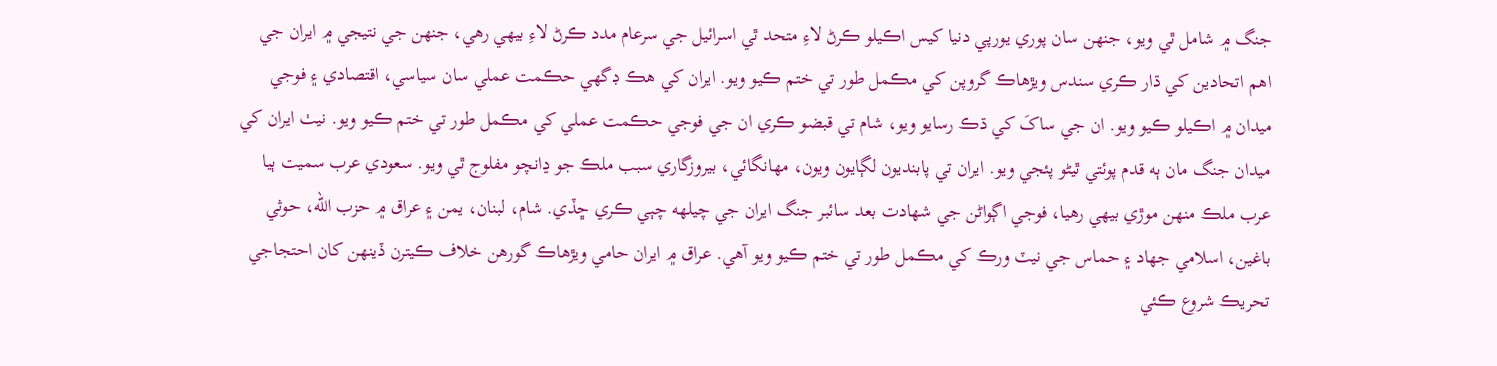جنگ ۾ شامل ٿي ويو، جنهن سان پوري يورپي دنيا کيس اڪيلو ڪرڻ لاءِ متحد ٿي اسرائيل جي سرعام مدد ڪرڻ لاءِ بيهي رهي، جنهن جي نتيجي ۾ ايران جي اهم اتحادين کي ڌار ڪري سندس ويڙهاڪ گروپن کي مڪمل طور تي ختم ڪيو ويو. ايران کي هڪ ڊگهي حڪمت عملي سان سياسي، اقتصادي ۽ فوجي ميدان ۾ اڪيلو ڪيو ويو. ان جي ساکَ کي ڌڪ رسايو ويو، شام تي قبضو ڪري ان جي فوجي حڪمت عملي کي مڪمل طور تي ختم ڪيو ويو. نيٺ ايران کي ميدان جنگ مان ٻه قدم پوئتي ٿيڻو پئجي ويو. ايران تي پابنديون لڳايون ويون، مهانگائي، بيروزگاري سبب ملڪ جو ڍانچو مفلوج ٿي ويو. سعودي عرب سميت ٻيا عرب ملڪ منهن موڙي بيهي رهيا، فوجي اڳواڻن جي شهادت بعد سائبر جنگ ايران جي چيلهه چٻي ڪري ڇڏي. شام، لبنان، يمن ۽ عراق ۾ حزب الله، حوثي باغين، اسلامي جهاد ۽ حماس جي نيٽ ورڪ کي مڪمل طور تي ختم ڪيو ويو آهي. عراق ۾ ايران حامي ويڙهاڪ گورهن خلاف ڪيترن ڏينهن کان احتجاجي تحريڪ شروع ڪئي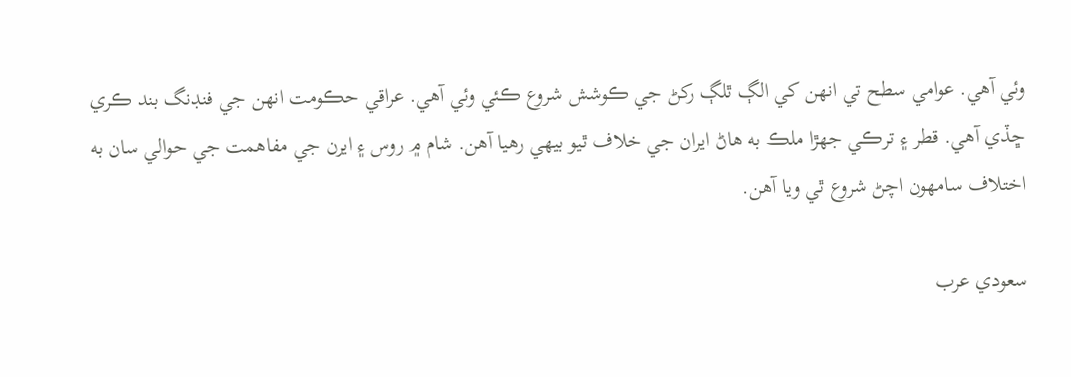وئي آهي. عوامي سطح تي انهن کي الڳ ٿلڳ رکڻ جي ڪوشش شروع ڪئي وئي آهي. عراقي حڪومت انهن جي فنڊنگ بند ڪري ڇڏي آهي. قطر ۽ ترڪي جهڙا ملڪ به هاڻ ايران جي خلاف ٿيو بيهي رهيا آهن. شام ۾ روس ۽ ايرن جي مفاهمت جي حوالي سان به اختلاف سامهون اچڻ شروع ٿي ويا آهن.

سعودي عرب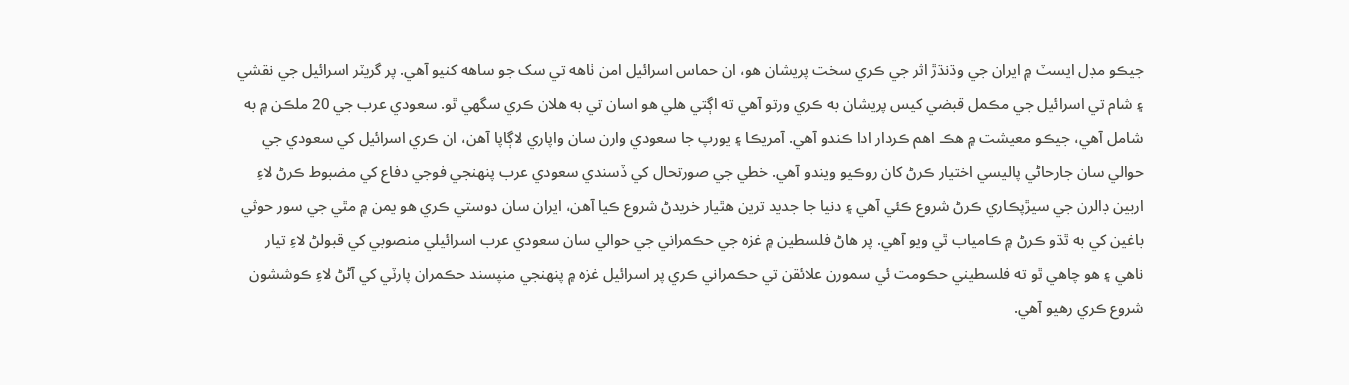جيڪو مڊل ايسٽ ۾ ايران جي وڌنڌڙ اثر جي ڪري سخت پريشان هو، ان حماس اسرائيل امن ٺاهه تي سک جو ساهه کنيو آهي. پر گريٽر اسرائيل جي نقشي ۽ شام تي اسرائيل جي مڪمل قبضي کيس پريشان به ڪري ورتو آهي ته اڳتي هلي هو اسان تي به هلان ڪري سگهي ٿو. سعودي عرب جي 20 ملڪن ۾ به شامل آهي، جيڪو معيشت ۾ هڪ اهم ڪردار ادا ڪندو آهي. آمريڪا ۽ يورپ جا سعودي وارن سان واپاري لاڳاپا آهن، ان ڪري اسرائيل کي سعودي جي حوالي سان جارحاڻي پاليسي اختيار ڪرڻ کان روڪيو ويندو آهي. خطي جي صورتحال کي ڏسندي سعودي عرب پنهنجي فوجي دفاع کي مضبوط ڪرڻ لاءِ اربين ڊالرن جي سيڙپڪاري ڪرڻ شروع ڪئي آهي ۽ دنيا جا جديد ترين هٿيار خريدڻ شروع ڪيا آهن، ايران سان دوستي ڪري هو يمن ۾ مٿي جي سور حوثي باغين کي به ٿڌو ڪرڻ ۾ ڪامياب ٿي ويو آهي. پر هاڻ فلسطين ۾ غزه جي حڪمراني جي حوالي سان سعودي عرب اسرائيلي منصوبي کي قبولڻ لاءِ تيار ناهي ۽ هو چاهي ٿو ته فلسطيني حڪومت ئي سمورن علائقن تي حڪمراني ڪري پر اسرائيل غزه ۾ پنهنجي منپسند حڪمران پارٽي کي آڻڻ لاءِ ڪوششون شروع ڪري رهيو آهي.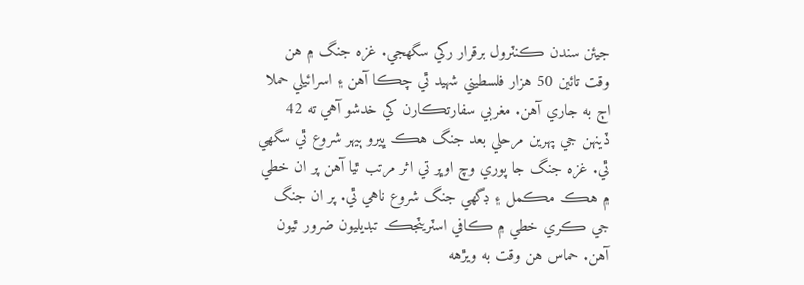جيئن سندن ڪنٽرول برقرار رکي سگهجي. غزه جنگ ۾ هن وقت تائين 50 هزار فلسطيني شهيد ٿي چڪا آهن ۽ اسرائيلي حملا اڄ به جاري آهن. مغربي سفارتڪارن کي خدشو آهي ته 42 ڏينهن جي پهرين مرحلي بعد جنگ هڪ ڀيرو ٻيهر شروع ٿي سگهي ٿي. غزه جنگ جا پوري وچ اوڀر تي اثر مرتب ٿيا آهن پر ان خطي ۾ هڪ مڪمل ۽ ڊگهي جنگ شروع ناهي ٿي. پر ان جنگ جي ڪري خطي ۾ ڪافي اسٽريٽجڪ تبديليون ضرور ٿيون آهن. حماس هن وقت به ويڙهه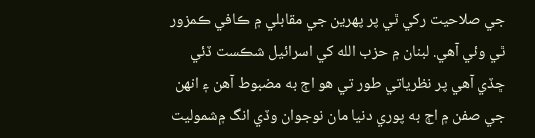جي صلاحيت رکي ٿي پر پهرين جي مقابلي ۾ ڪافي ڪمزور ٿي وئي آهي. لبنان ۾ حزب الله کي اسرائيل شڪست ڏئي ڇڏي آهي پر نظرياتي طور تي هو اڄ به مضبوط آهن ۽ انهن جي صفن ۾ اڄ به پوري دنيا مان نوجوان وڏي انگ ۾شموليت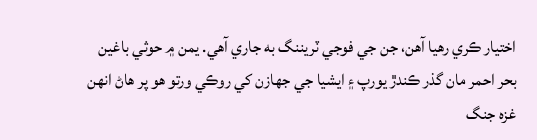اختيار ڪري رهيا آهن، جن جي فوجي ٽريننگ به جاري آهي. يمن ۾ حوثي باغين بحر احمر مان گذر ڪندڙ يورپ ۽ ايشيا جي جهازن کي روڪي ورتو هو پر هاڻ انهن غزه جنگ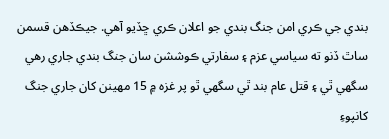بندي جي ڪري امن جنگ بندي جو اعلان ڪري ڇڏيو آهي. جيڪڏهن قسمن ساٿ ڏنو ته سياسي عزم ۽ سفارتي ڪوششن سان جنگ بندي جاري رهي سگهي ٿي ۽ قتل عام بند ٿي سگهي ٿو پر غزه ۾ 15 مهينن کان جاري جنگ کانپوءِ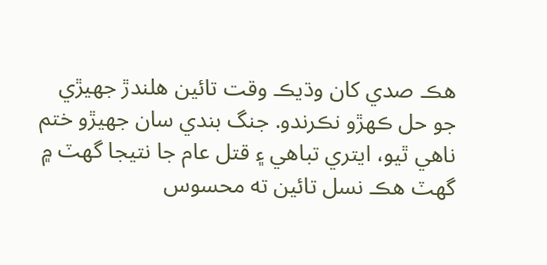هڪ صدي کان وڌيڪ وقت تائين هلندڙ جهيڙي جو حل ڪهڙو نڪرندو. جنگ بندي سان جهيڙو ختم ناهي ٿيو، ايتري تباهي ۽ قتل عام جا نتيجا گهٽ ۾ گهٽ هڪ نسل تائين ته محسوس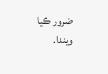ضرور ڪيا ويندا.